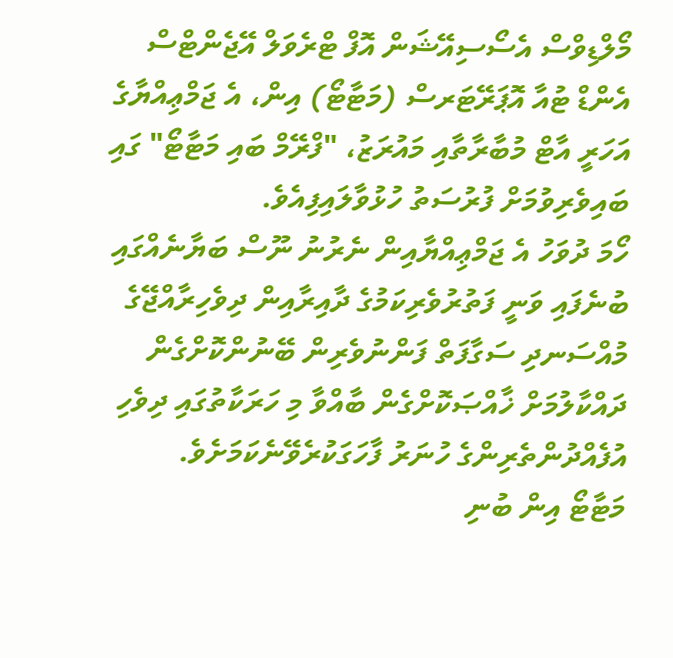މޯލްޑިވްސް އެސޯސިއޭޝަން އޮފް ޓްރެވަލް އޭޖެންޓްސް އެންޑް ޓުއާ އޮޕަރޭޓަރސް (މަޓާޓޯ) އިން، އެ ޖަމްޢިއްޔާގެ އަހަރީ އާޓް މުބާރާތާއި މައުރަޒު، "ފްރޭމް ބައި މަޓާޓޯ" ގައި ބައިވެރިވުމަށް ފުރުސަތު ހުޅުވާލައިފިއެވެ.
ހޯމަ ދުވަހު އެ ޖަމްޢިއްޔާއިން ނެރުނު ނޫސް ބަޔާނެއްގައި ބުނެފައި ވަނީ ފަތުރުވެރިކަމުގެ ދާއިރާއިން ދިވެހިރާއްޖޭގެ މުއްސަނދި ސަގާފަތް ފަންނުވެރިން ބޭނުންކޮށްގެން ދައްކާލުމަށް ޚާއްޞަކޮށްގެން ބާއްވާ މި ހަރަކާތުގައި ދިވެހި އުފެއްދުންތެރިންގެ ހުނަރު ފާހަގަކުރެވޭނެކަމަށެވެ.
މަޓާޓޯ އިން ބުނި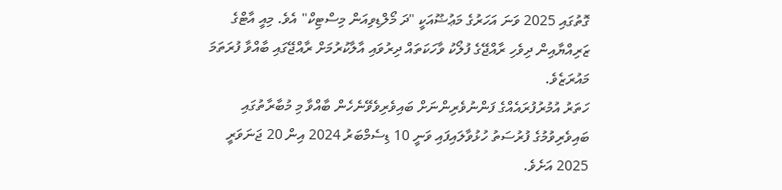ގޮތުގައި 2025 ވަނަ އަހަރުގެ މަޢުޟޫއަކީ "ދަ މޯލްޑިވިއަން މިސްޓިކް" އެވެ. މިއީ އާޓްގެ ޒަރިއްޔާއިން ދިވެހި ރާއްޖޭގެ ފުލޯކު ވާހަކަތައް ދިރުވައި އާލާކުރުމަށް ރާއްޖޭގައި ބާއްވާ ފުރަތަމަ މައުރަޒެވެ.
ހަތަރު އުމުރުފުރައެއްގެ ފަންނުވެރިންނަށް ބައިވެރިވެވޭނެހެން ބާއްވާ މި މުބާރާތުގައި ބައިވެރިވުމުގެ ފުރުސަތު ހުޅުވާލައިފައި ވަނީ 10 ޑިސެމްބަރު 2024 އިން 20 ޖަނަވަރީ 2025 އަށެވެ.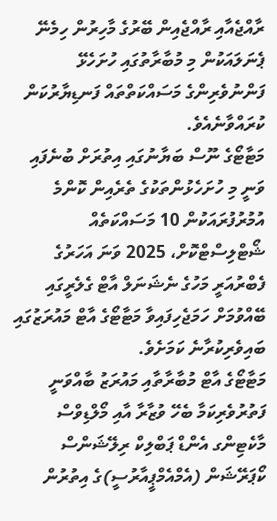ރާއްޖެއާއި ރާއްޖެއިން ބޭރުގެ މާހިރުން ހިމެނޭ ޕެނަލައަކުން މި މުބާރާތުގައި ހުށަހެޅޭ ފަންނުވެރިންގެ މަސައްކަތްތައް ފަނޑިޔާރުކަން ކުރައްވާނެއެވެ.
މަޓާޓޯގެ ނޫސް ބަޔާނުގައި އިތުރަށް ބުނެފައި ވަނީ މި ހުށަހެޅުންތަކުގެ ތެރެއިން ކޮންމެ އުމުރުފުރައަކުން 10 މަސައްކަތެއް ޝޯޓްލިސްޓްކޮށް، 2025 ވަނަ އަހަރުގެ ފެބްރުއަރީ މަހުގެ ނެޝަނަލް އާޓް ގެލެރީގައި ބޭއްވުމަށް ހަމަޖެހިފައިވާ މަޓާޓޯގެ އާޓް މައުރަޒުގައި ބައިވެރިކުރާނެ ކަމަށެވެ.
މަޓާޓޯގެ އާޓް މުބާރާތާއި މައުރަޒު ބާއްވަނީ ފަތުރުވެރިކަމާ ބެހޭ ވުޒާރާ އާއި މޯލްޑިވްސް މާކެޓިންގ އެންޑް ޕަބްލިކް ރިލޭޝަންސް ކޯޕަރޭޝަން (އެމްއެމްޕީއާރުސީ)ގެ އިތުރުން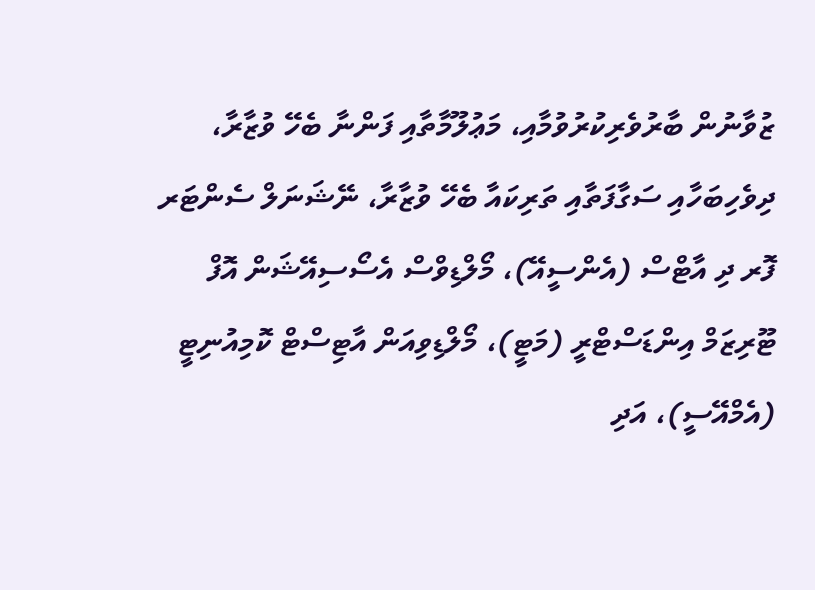ޒުވާނުން ބާރުވެރިކުރުވުމާއި، މަޢުލޫމާތާއި ފަންނާ ބެހޭ ވުޒާރާ، ދިވެހިބަހާއި ސަގާފަތާއި ތަރިކައާ ބެހޭ ވުޒާރާ، ނޭޝަނަލް ސެންޓަރ ފޮރ ދި އާޓްސް (އެންސީއޭ)، މޯލްޑިވްސް އެސޯސިއޭޝަން އޮފް ޓޫރިޒަމް އިންޑަސްޓްރީ (މަޓީ)، މޯލްޑިވިއަން އާޓިސްޓް ކޮމިއުނިޓީ (އެމްއޭސީ)، އަދި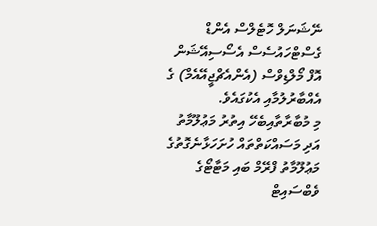ނޭޝަނަލް ހޮޓެލްސް އެންޑް ގެސްޓްހައުސެސް އެސޯސިއޭޝަން އޮފް މޯލްޑިވްސް (އެންއެޗްޖީއޭއެމް) ގެ އެއްބާރުލުމާއި އެކުގައެވެ.
މި މުބާރާތާއިބެހޭ އިތުރު މަޢުލޫމާތު އަދި މަސައްކަތްތައް ހުށަހަޅާނެގޮތުގެ މަޢުލޫމާތު ފްރޭމް ބައި މަޓާޓޯގެ ވެބްސައިޓް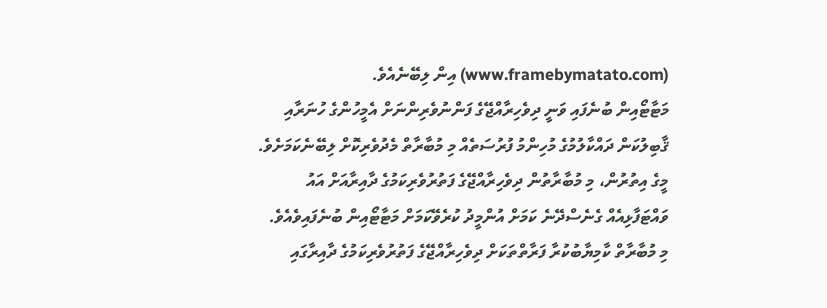(www.framebymatato.com) އިން ލިބޭނެއެވެ.
މަޓާޓޯއިން ބުނެފައި ވަނީ ދިވެހިރާއްޖޭގެ ފަންނުވެރިންނަށް އެމީހުންގެ ހުނަރާއި ޤާބިލުކަން ދައްކާލުމުގެ މުހިންމު ފުރުސަތެއް މި މުބާރާތް މެދުވެރިކޮށް ލިބޭނެކަމަށެވެ.
މީގެ އިތުރުން، މި މުބާރާތުން ދިވެހިރާއްޖޭގެ ފަތުރުވެރިކަމުގެ ދާއިރާއަށް އައު ވައްޓަފާޅިއެއް ގެނެސްދޭނެ ކަމަށް އުންމީދު ކުރެވޭކަމަށް މަޓާޓޯއިން ބުނެފައިވެއެވެ.
މި މުބާރާތް ކާމިޔާބުކުރާ ފަރާތްތަކަށް ދިވެހިރާއްޖޭގެ ފަތުރުވެރިކަމުގެ ދާއިރާގައި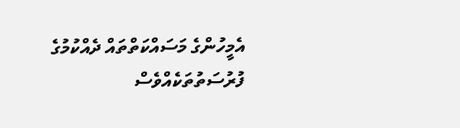އެމީހުންގެ މަސައްކަތްތައް ދެއްކުމުގެ ފުރުސަތުތަކެއްވެސް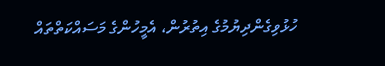ހުޅުވިގެންދިޔުމުގެ އިތުރުން، އެމީހުންގެ މަސައްކަތްތައް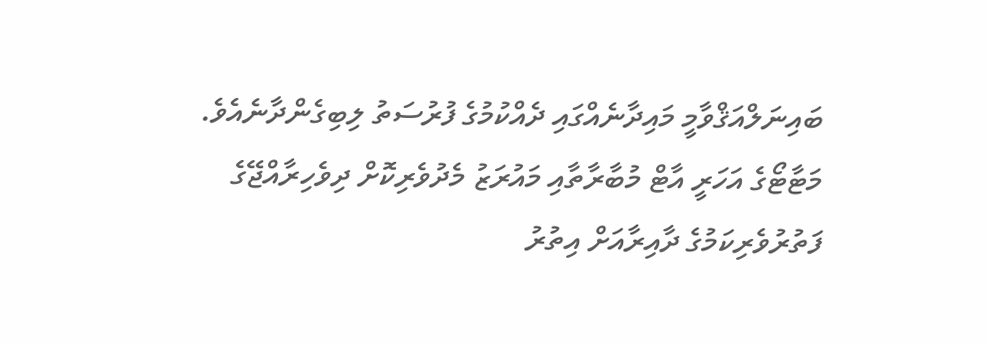ބައިނަލްއަޤްވާމީ މައިދާނެއްގައި ދެއްކުމުގެ ފުރުސަތު ލިބިގެންދާނެއެވެ.
މަޓާޓޯގެ އަހަރީ އާޓް މުބާރާތާއި މައުރަޒު މެދުވެރިކޮށް ދިވެހިރާއްޖޭގެ ފަތުރުވެރިކަމުގެ ދާއިރާއަށް އިތުރު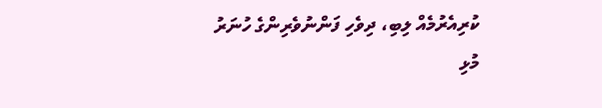ކުރިއެރުމެއް ލިބި، ދިވެހި ފަންނުވެރިންގެ ހުނަރު މުޅި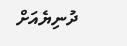ދުނިޔެއަށް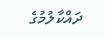ދައްކާލުމުގެ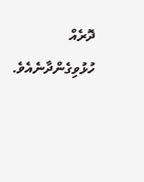ދޮރެއް ހުޅުވިގެންދާނެއެވެ.